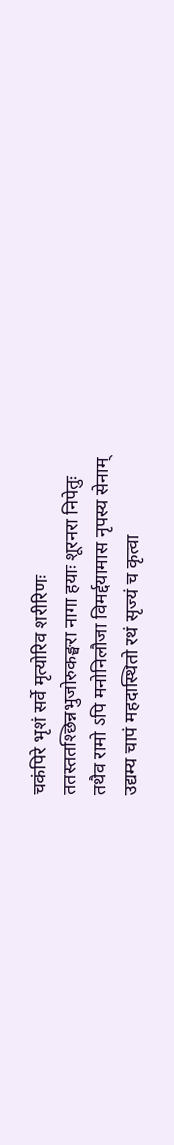चकंपिरे भृशं सर्वे मृत्योरिव शरीरिणः
ततस्ततश्छिन्नभुजोरुकङ्घरा नागा हयाः शूरनरा निपेतुः
तथैव रामो ऽपि मनोनिलौजा विमर्द्दयामास नृपस्य सेनाम्
उद्यम्य चापं महदास्थितो रथं सृज्यं च कृत्वा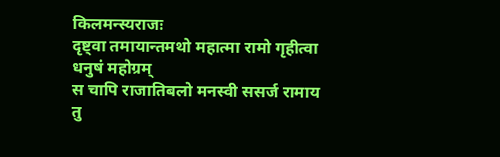किलमन्स्यराजः
दृष्ट्वा तमायान्तमथो महात्मा रामो गृहीत्वा धनुषं महोग्रम्
स चापि राजातिबलो मनस्वी ससर्ज रामाय तु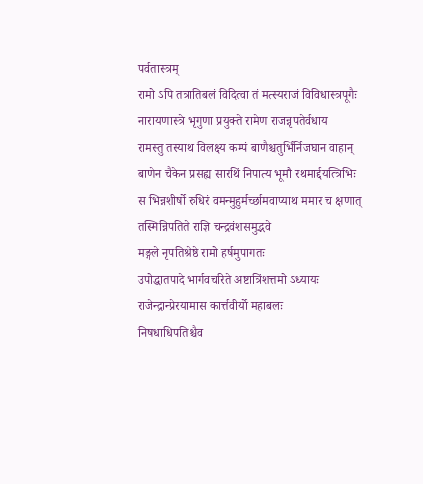पर्वतास्त्रम्
रामो ऽपि तत्रातिबलं विदित्वा तं मत्स्यराजं विविधास्त्रपूगैः
नारायणास्त्रे भृगुणा प्रयुक्ते रामेण राजन्नृपतेर्वधाय
रामस्तु तस्याथ विलक्ष्य कम्पं बाणैश्चतुर्भिर्निजघान वाहान्
बाणेन चैकेन प्रसह्य सारथिं निपात्य भूमौ रथमार्द्दयत्त्रिभिः
स भिन्नशीर्षो रुधिरं वमन्मुहुर्मर्च्छामवाप्याथ ममार च क्षणात्
तस्मिन्निपतिते राज्ञि चन्द्रवंशसमुद्भवे
मङ्गले नृपतिश्रेष्ठे रामो हर्षमुपागतः
उपोद्धातपादे भार्गवचरिते अष्टात्रिंशत्तमो ऽध्यायः
राजेन्द्रान्प्रेरयामास कार्त्तवीर्यो महाबलः
निषधाधिपतिश्चैव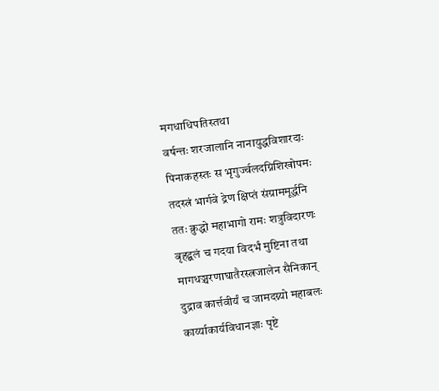मगधाधिपतिस्तथा
वर्षन्तः शरजालानि नानायुद्धविशारदाः
पिनाकहस्तः स भृगुर्ज्वलदग्निशिखोपमः
तदस्त्रं भार्गवे द्रेण क्षिप्तं संग्राममूर्द्धनि
ततः क्रुद्धो महाभागो रामः शत्रुविदारणः
बृहद्बलं च गदया विदर्भं मुष्टिना तथा
मागधञ्चरणाघातैरस्त्रजालेन सैनिकान्
दुद्राव कार्त्तवीर्यं च जामदग्न्यो महाबलः
कार्य्याकार्यविधानज्ञाः पृष्टे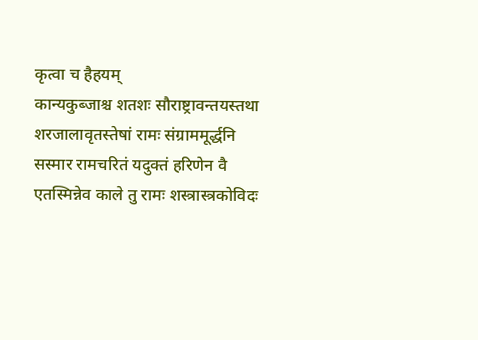कृत्वा च हैहयम्
कान्यकुब्जाश्च शतशः सौराष्ट्रावन्तयस्तथा
शरजालावृतस्तेषां रामः संग्राममूर्द्धनि
सस्मार रामचरितं यदुक्तं हरिणेन वै
एतस्मिन्नेव काले तु रामः शस्त्रास्त्रकोविदः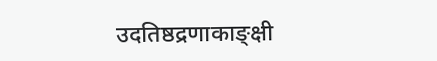उदतिष्ठद्रणाकाङ्क्षी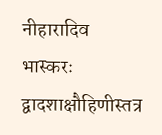नीहारादिव भास्करः
द्वादशाक्षौहिणीस्तत्र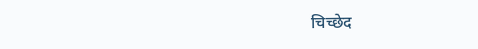चिच्छेद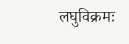लघुविक्रमः